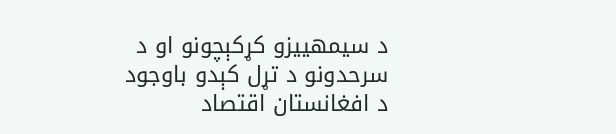د سیمهییزو کړکېچونو او د سرحدونو د تړل کېدو باوجود د افغانستان اقتصاد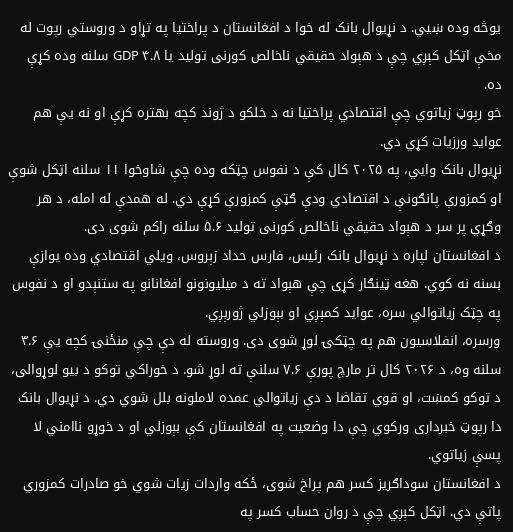یوڅه وده ښيي. د نړیوال بانک له خوا د افغانستان د پراختیا په تړاو د وروستي رپوت له مخې اټکل کېږي چې د هېواد حقیقي ناخالص کورنی تولید یا GDP ۴.۸ سلنه وده کړې ده.
خو رپوټ زیاتوي چې اقتصادي پراختیا نه د خلکو د ژوند کچه بهتره کړې او نه یې هم عواید ورزیات کړي دي.
نړیوال بانک وایي، په ۲۰۲۵ کال کې د نفوس چټکه وده چې شاوخوا ۱۱ سلنه اټکل شوې او کمزورې پانګونې د اقتصادي ودې ګټې کمزورې کړې دي. له همدې له امله، د هر وګړي پر سر د هېواد حقیقي ناخالص کورنی تولید ۵.۶ سلنه راکم شوی دی.
د افغانستان لپاره د نړیوال بانک رئیس، فارس حداد زېروس، ویلي اقتصادي وده یوازې بسنه نه کوي. هغه ټینګار کړی چې هېواد ته د میلیونونو افغانانو په ستنېدو او د نفوس په چټک زیاتوالي سره، عواید کمېږي او بېوزلي ژورېږي.
ورسره، انفلاسیون هم په چټکۍ لوړ شوی دی. وروسته له دې چې منځنۍ کچه یې ۳.۶ سلنه وه، د ۲۰۲۶ کال تر مارچ پورې ۷.۶ سلنې ته لوړ شو. د خوراکي توکو د بیو لوړوالی، د توکو کمښت، او قوي تقاضا د دې زیاتوالي عمده لاملونه بلل شوي دي. د نړیوال بانک دا رپوټ خبرداری ورکوي چې دا وضعیت په افغانستان کې بېوزلي او د خوړو ناامني لا پسې زیاتوي.
د افغانستان سوداګریز کسر هم پراخ شوی، ځکه واردات زیات شوي خو صادرات کمزوري پاتې دي. اټکل کېږي چې د روان حساب کسر په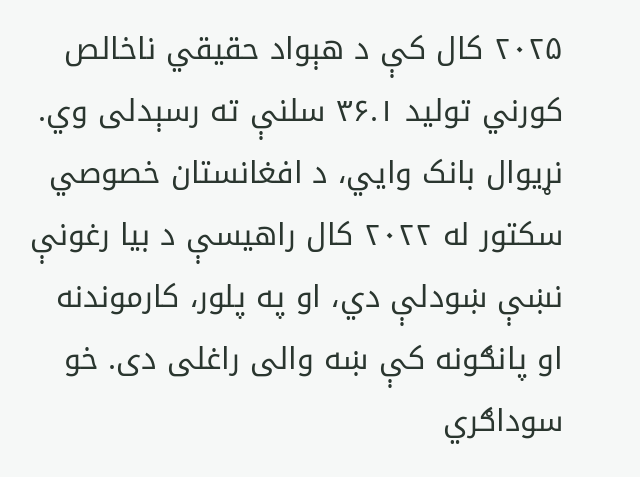۲۰۲۵ کال کې د هېواد حقیقي ناخالص کورني تولید ۳۶.۱ سلنې ته رسېدلی وي.
نړیوال بانک وایي، د افغانستان خصوصي سکتور له ۲۰۲۲ کال راهیسې د بیا رغونې نښې ښودلې دي، او په پلور، کارموندنه او پانګونه کې ښه والی راغلی دی. خو سوداګري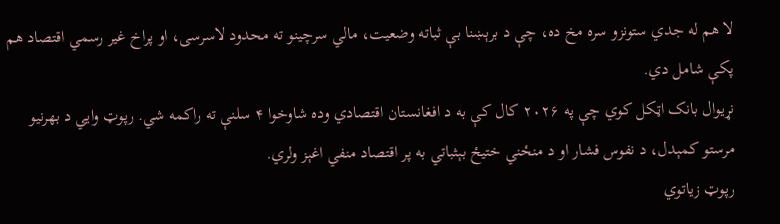لا هم له جدي ستونزو سره مخ ده، چې د برېښنا بې ثباته وضعیت، مالي سرچینو ته محدود لاسرسی، او پراخ غیر رسمي اقتصاد هم پکې شامل دي.
نړیوال بانک اټکل کوي چې په ۲۰۲۶ کال کې به د افغانستان اقتصادي وده شاوخوا ۴ سلنې ته راکمه شي. رپوټ وایي د بهرنیو مرستو کمېدل، د نفوس فشار او د منځني ختیځ بېثباتي به پر اقتصاد منفي اغېز ولري.
رپوټ زیاتوي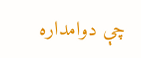چې دوامداره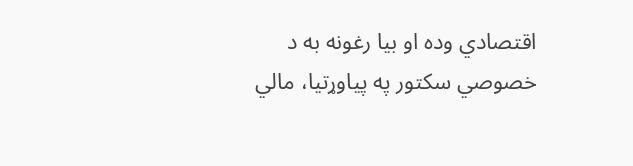اقتصادي وده او بیا رغونه به د خصوصي سکتور په پیاوړتیا، مالي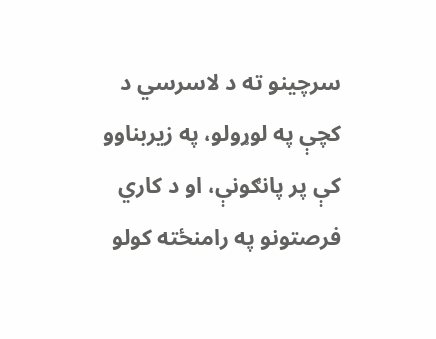سرچینو ته د لاسرسي د کچې په لوړولو، په زیربناوو کې پر پانګونې، او د کاري فرصتونو په رامنځته کولو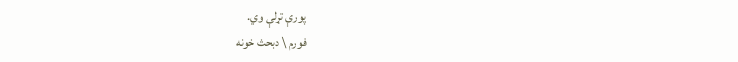پورې تړلې وي.
فورم \ دبحث خونه